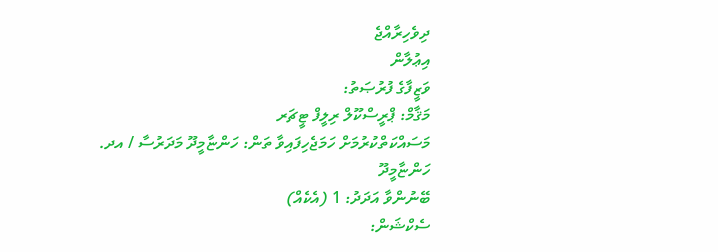ދިވެހިރާއްޖެ
އިޢުލާން
ވަޒީފާގެ ފުރުޞަތު:
މަޤާމް: ޕްރީސްކޫލް ރިލީފް ޓީޗަރ
މަސައްކަތްކުރުމަށް ހަމަޖެހިފައިވާ ތަން: ހަންޏާމީދޫ މަދަރުސާ / އދ. ހަންޏާމީދޫ
ބޭނުންވާ އަދަދު: 1 (އެކެއް)
ސެކްޝަން: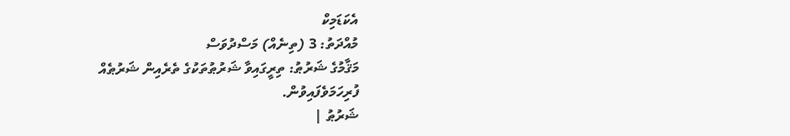އެކަޑަމިކް
މުއްދަތު: 3 (ތިނެއް) މަސްދުވަސް
މަޤާމުގެ ޝަރުޠު: ތިރީގައިވާ ޝަރުޠުތަކުގެ ތެރެއިން ޝަރުޠެއް ފުރިހަމަވެފައިވުން.
ޝަރުޠު |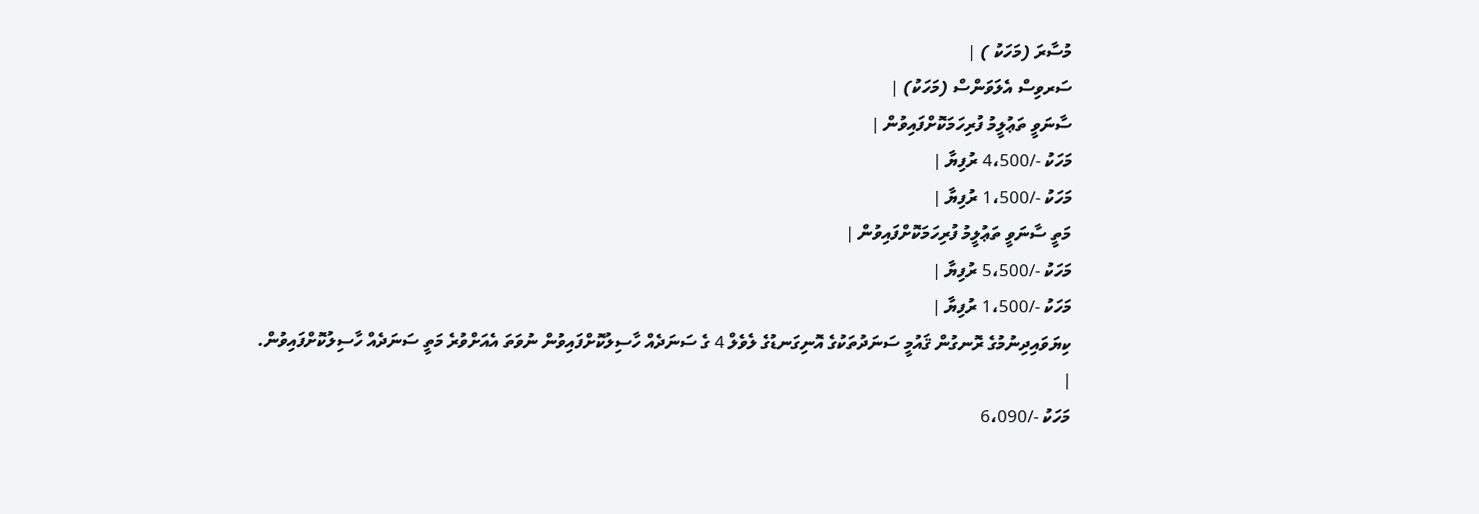މުސާރަ (މަހަކު ) |
ސަރވިސް އެލަވަންސް (މަހަކު) |
ސާނަވީ ތަޢުލީމު ފުރިހަމަކޮށްފައިވުން |
މަހަކު -/4،500 ރުފިޔާ |
މަހަކު -/1،500 ރުފިޔާ |
މަތީ ސާނަވީ ތަޢުލީމު ފުރިހަމަކޮށްފައިވުން |
މަހަކު -/5،500 ރުފިޔާ |
މަހަކު -/1،500 ރުފިޔާ |
ކިޔަވައިދިނުމުގެ ރޮނގުން ޤައުމީ ސަނަދުތަކުގެ އޮނިގަނޑުގެ ލެވެލް 4 ގެ ސަނަދެއް ހާސިލުކޮށްފައިވުން ނުވަތަ އެއަށްވުރެ މަތީ ސަނަދެއް ހާސިލުކޮށްފައިވުން. |
މަހަކު -/6،090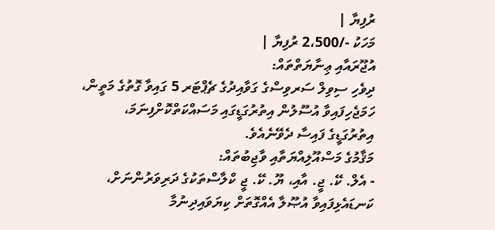ރުފިޔާ |
މަހަކު -/2،500 ރުފިޔާ |
އުޖޫރައާއި ޢިނާޔަތްތައް:
ދިވެހި ސިވިލް ސަރވިސްގެ ގަވާއިދުގެ ޗެޕްޓަރ 5 ގައިވާ ގޮތުގެ މަތީން، ހަމަޖެހިފައިވާ އުސޫލުން އިތުރުގަޑީގައި މަސައްކަތްކޮށްފިނަމަ، އިތުރުގަޑީގެ ފައިސާ ދެވޭނެއެވެ.
މަޤާމުގެ މަސްއޫލިއްޔަތާއި ވާޖިބުތައް:
- އެލް. ކޭ. ޖީ. އާއި، ޔޫ. ކޭ. ޖީ ކްލާސްތަކުގެ ދަރިވަރުންނަށް، ކަނޑައެޅިފައިވާ އުޞޫލާ އެއްގޮތަށް ކިޔަވައިދިނުމާ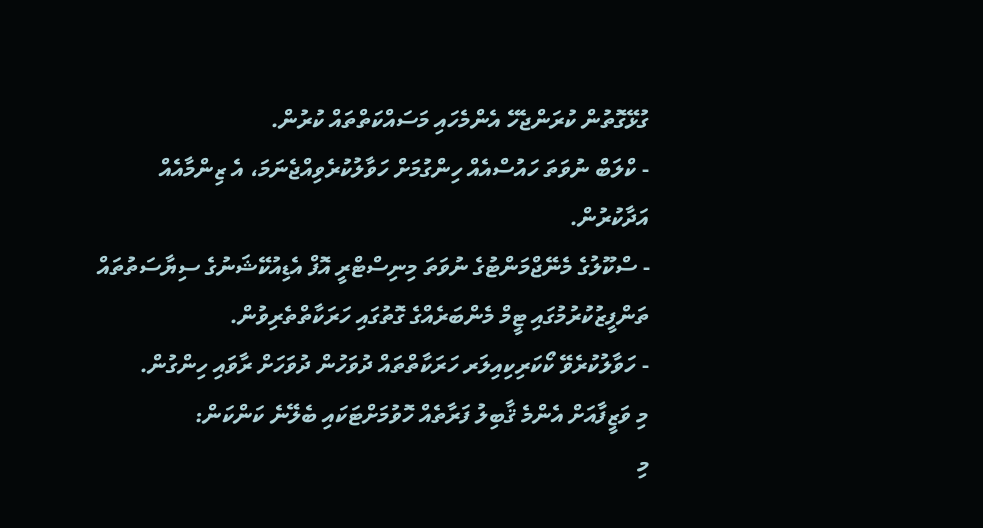ގުޅޭގޮތުން ކުރަންޖެހޭ އެންމެހައި މަސައްކަތްތައް ކުރުން.
- ކްލަބް ނުވަތަ ހައުސްއެއް ހިންގުމަށް ހަވާލުކުރެވިއްޖެނަމަ، އެ ޒިންމާއެއް އަދާކުރުން.
- ސްކޫލުގެ މެނޭޖްމަންޓުގެ ނުވަތަ މިނިސްޓްރީ އޮފް އެޑިއުކޭޝަނުގެ ސިޔާސަތުތައް ތަންފީޒުކުރުމުގައި ޓީމް މެންބަރެއްގެ ގޮތުގައި ހަރަކާތްތެރިވުން.
- ހަވާލުކުރެވޭ ކޯކަރިކިއިލަރ ހަރަކާތްތައް ދުވަހުން ދުވަހަށް ރާވައި ހިންގުން.
މި ވަޒީފާއަށް އެންމެ ޤާބިލު ފަރާތެއް ހޮވުމަށްޓަކައި ބެލޭނެ ކަންކަން:
މި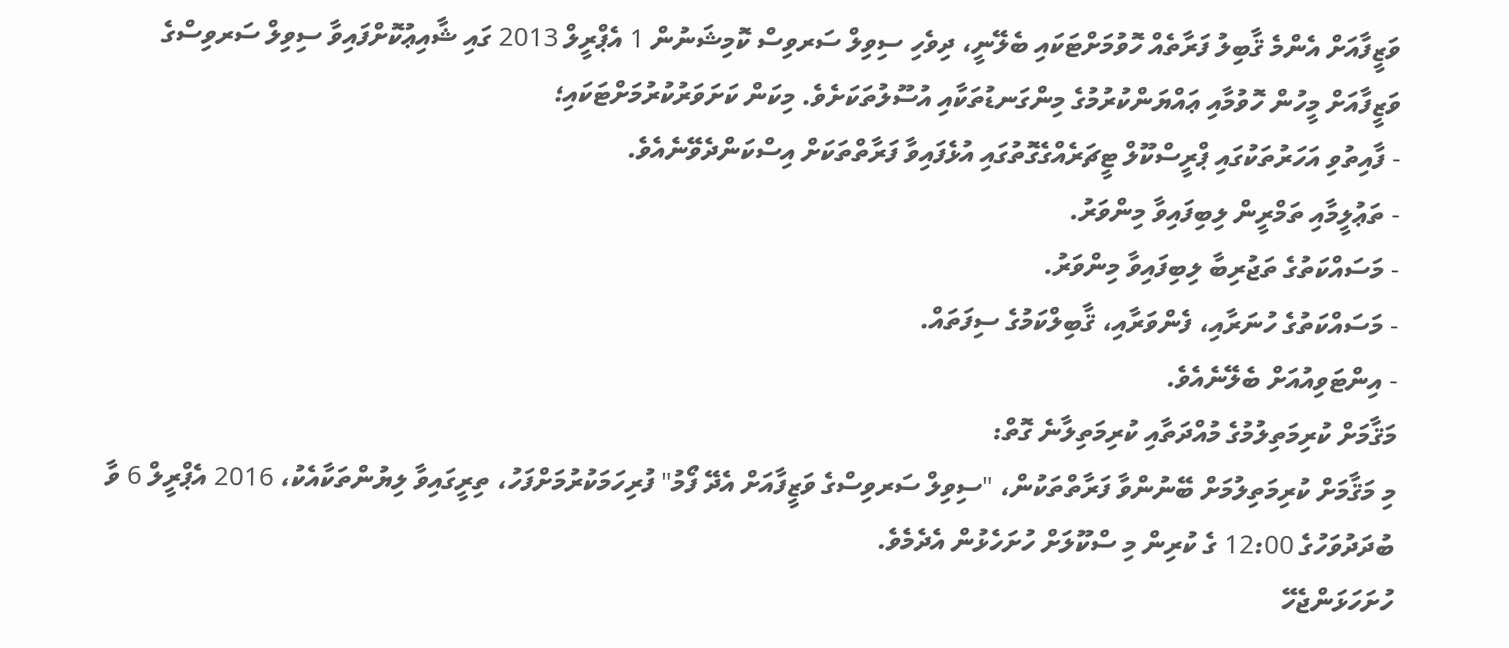ވަޒީފާއަށް އެންމެ ޤާބިލު ފަރާތެއް ހޮވުމަށްޓަކައި ބެލޭނީ، ދިވެހި ސިވިލް ސަރވިސް ކޮމިޝަނުން 1 އެޕްރީލް 2013 ގައި ޝާއިޢުކޮށްފައިވާ ސިވިލް ސަރވިސްގެ ވަޒީފާއަށް މީހުން ހޮވުމާއި ޢައްޔަންކުރުމުގެ މިންގަނޑުތަކާއި އުސޫލުތަކަށެވެ. މިކަން ކަށަވަރުކުރުމަށްޓަކައި؛
- ފާއިތުވި އަހަރުތަކުގައި ޕްރީސްކޫލް ޓީޗަރެއްގެގޮތުގައި އުޅެފައިވާ ފަރާތްތަކަށް އިސްކަންދެވޭނެއެވެ.
- ތަޢުލީމާއި ތަމްރީން ލިބިފައިވާ މިންވަރު.
- މަސައްކަތުގެ ތަޖުރިބާ ލިބިފައިވާ މިންވަރު.
- މަސައްކަތުގެ ހުނަރާއި، ފެންވަރާއި، ޤާބިލްކަމުގެ ސިފަތައް.
- އިންޓަވިއުއަށް ބެލޭނެއެވެ.
މަޤާމަށް ކުރިމަތިލުމުގެ މުއްދަތާއި ކުރިމަތިލާނެ ގޮތް:
މި މަޤާމަށް ކުރިމަތިލުމަށް ބޭނުންވާ ފަރާތްތަކުން، "ސިވިލް ސަރވިސްގެ ވަޒީފާއަށް އެދޭ ފޯމު" ފުރިހަމަކުރުމަށްފަހު، ތިރީގައިވާ ލިޔުންތަކާއެކު، 2016 އެޕްރީލް 6 ވާ ބުދަދުވަހުގެ 12:00 ގެ ކުރިން މި ސްކޫލަށް ހުށަހެޅުން އެދެމެވެ.
ހުށަހަޅަންޖެހޭ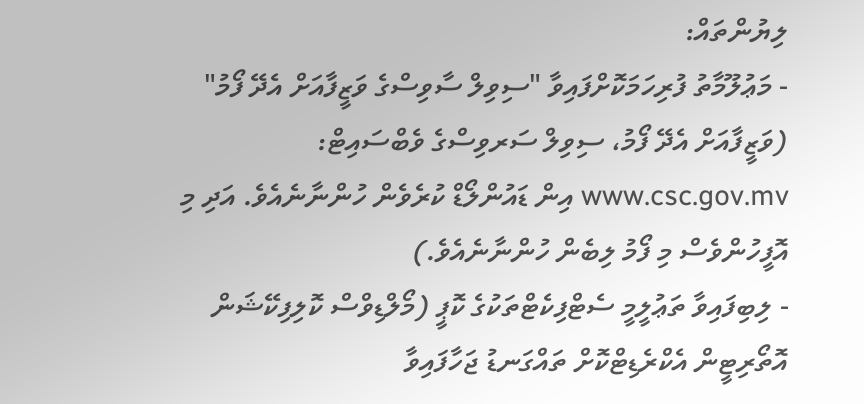ލިޔުންތައް:
- މަޢުލޫމާތު ފުރިހަމަކޮށްފައިވާ "ސިވިލް ސާވިސްގެ ވަޒީފާއަށް އެދޭ ފޯމު" (ވަޒީފާއަށް އެދޭ ފޯމު، ސިވިލް ސަރވިސްގެ ވެބްސައިޓް: www.csc.gov.mv އިން ޑައުންލޯޑް ކުރެވެން ހުންނާނެއެވެ. އަދި މި އޮފީހުންވެސް މި ފޯމު ލިބެން ހުންނާނެއެވެ.)
- ލިބިފައިވާ ތަޢުލީމީ ސެޓްފިކެޓްތަކުގެ ކޮޕީ (މޯލްޑިވްސް ކޮލިފިކޭޝަން އޮތޯރިޓީން އެކްރެޑިޓްކޮށް ތައްގަނޑު ޖަހާފައިވާ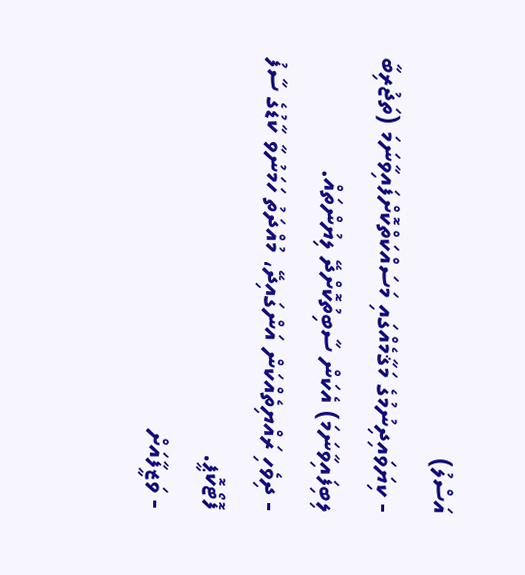އަސްލު)
- ކިޔަވައިދިނުމުގެ މަޤާމެއްގައި މަސައްކަތްކޮށްފައިވާނަމަ (ތަޖުރިބާ ލިބިފައިވާނަމަ) އެކަން ސާބިތުކޮށްދޭ ލިޔުންތައް.
- ދިވެހި ރައްޔިތެއްކަން އަންގައިދޭ، މުއްދަތު ހަމަނުވާ ކާޑުގެ ސާފު ފޮޓޯކޮޕީ.
- ވަޒީފާއަށް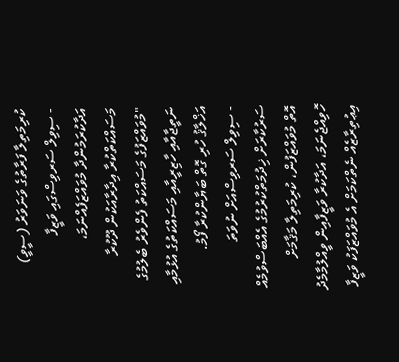ކުރިމަތިލާ ފަރާތުގެ ވަނަވަރު (ސީވީ)
- ސިވިލް ސަރވިސްގައި ވަޒީފާ އަދާކުރަމުންދާ މުވައްޒަފެއްނަމަ، މަސައްކަތްކުރާ އިދާރާއަކުން ދޫކުރާ "މުވައްޒަފުގެ މަސައްކަތު ފެންވެރު ބެލުމުގެ ނަތީޖާއާއި ހާޒިރީއާއި މަސައްކަތުގެ އުޅުމާއި އަޚްލާޤު ހުރި ގޮތް ބަޔާންކުރާ ފޯމު.
- ސިވިލް ސަރވިސްއަށް ނުވަތަ ސަރުކާރަށް ޚިދުމަތްކުރުމުގެ އެއްބަސްވުމެއް އޮތް މުވައްޒަފުން، ކުރިމަތިލާ މަޤާމަށް ހޮވިއްޖެނަމަ، އަދާކުރާ ވަޒީފާއިން ވީއްލުމާމެދު އިޢުތިރާޒެއް ނެތްކަމަށް އެ މުވައްޒަފަކު ވަޒީފާ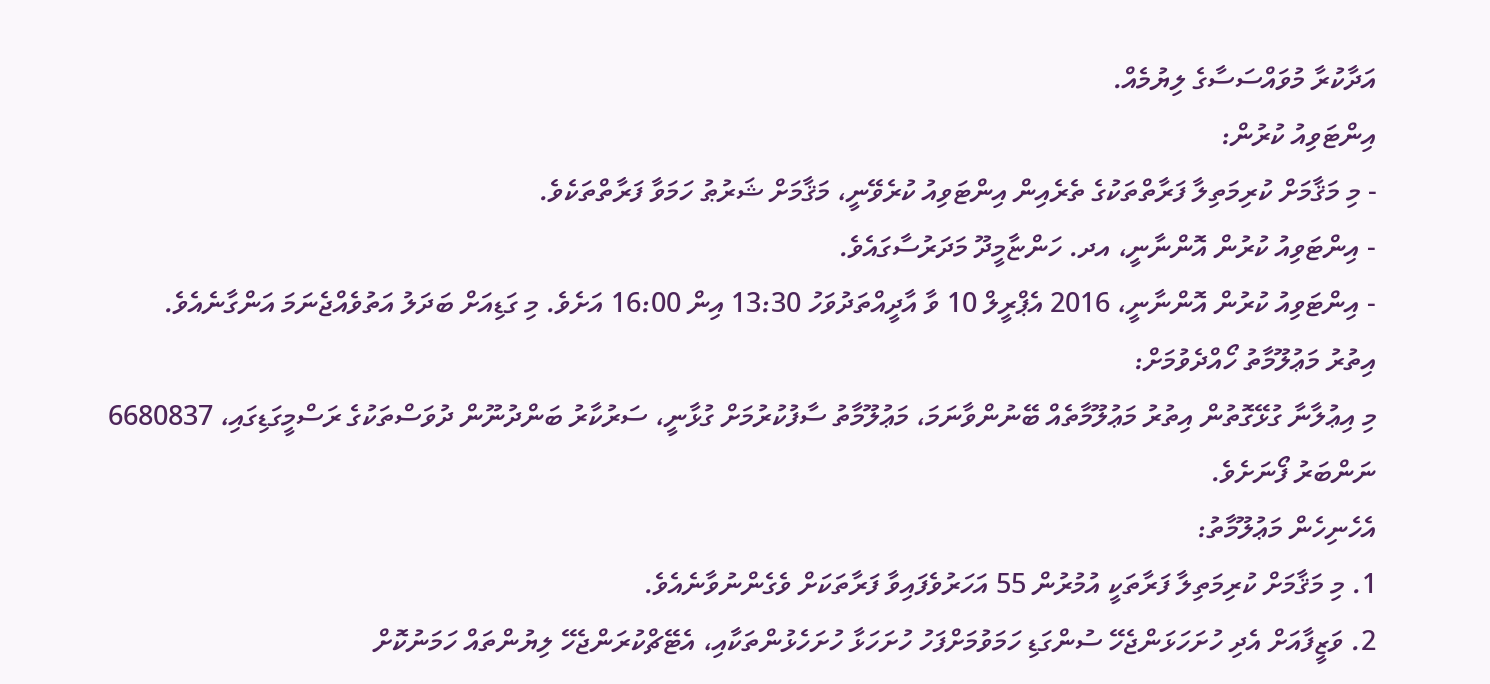އަދާކުރާ މުވައްސަސާގެ ލިޔުމެއް.
އިންޓަވިއު ކުރުން:
- މި މަޤާމަށް ކުރިމަތިލާ ފަރާތްތަކުގެ ތެރެއިން އިންޓަވިއު ކުރެވޭނީ، މަޤާމަށް ޝަރުޠު ހަމަވާ ފަރާތްތަކެވެ.
- އިންޓަވިއު ކުރުން އޮންނާނީ، އދ. ހަންޏާމީދޫ މަދަރުސާގައެވެ.
- އިންޓަވިއު ކުރުން އޮންނާނީ، 2016 އެޕްރީލް 10 ވާ އާދީއްތަދުވަހު 13:30 އިން 16:00 އަށެވެ. މި ގަޑިއަށް ބަދަލު އަތުވެއްޖެނަމަ އަންގާނެއެވެ.
އިތުރު މަޢުލޫމާތު ހޯއްދެވުމަށް:
މި އިޢުލާނާ ގުޅޭގޮތުން އިތުރު މަޢުލޫމާތެއް ބޭނުންވާނަމަ، މަޢުލޫމާތު ސާފުކުރުމަށް ގުޅާނީ، ސަރުކާރު ބަންދުނޫން ދުވަސްތަކުގެ ރަސްމީގަޑިގައި، 6680837 ނަންބަރު ފޯނަށެވެ.
އެހެނިހެން މަޢުލޫމާތު:
1. މި މަޤާމަށް ކުރިމަތިލާ ފަރާތަކީ އުމުރުން 55 އަހަރުވެފައިވާ ފަރާތަކަށް ވެގެންނުވާނެއެވެ.
2. ވަޒީފާއަށް އެދި ހުށަހަޅަންޖެހޭ ސުންގަޑި ހަމަވުމަށްފަހު ހުށަހަޅާ ހުށަހެޅުންތަކާއި، އެޓޭޗްކުރަންޖެހޭ ލިޔުންތައް ހަމަނުކޮށް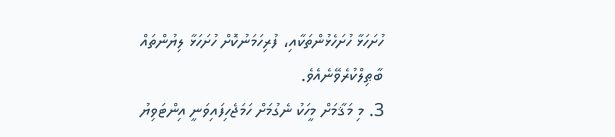ހުށަހަޅާ ހުށަހެޅުންތަކާއި، ފުރިހަމަނުކޮށް ހުށަހަޅާ ލިޔުންތައް ބާޠިލްކުރެވޭނެއެވެ.
3. މި މަޤާމަށް މީހަކު ނެގުމަށް ހަމަޖެހިފައިވަނީ އިންޓަވިޔު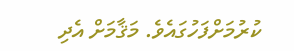ކުރުމަށްފަހުގައެވެ. މަޤާމަށް އެދި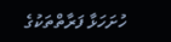ހުށަހަޅާ ފަރާތްތަކުގެ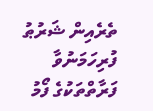ތެރެއިން ޝަރުޠު ފުރިހަމަނުވާ ފަރާތްތަކުގެ ފޯމު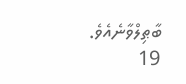ބާޠިލްވާނެއެވެ.
19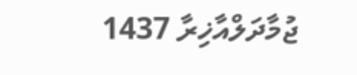ޖުމާދަލްއާޚިރާ 1437